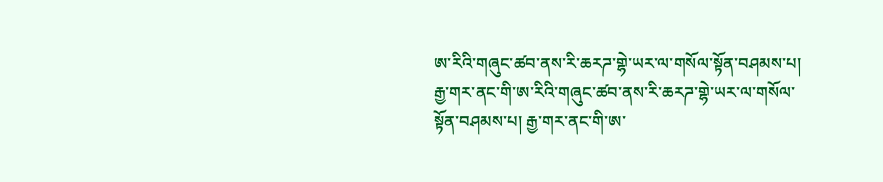ཨ་རིའི་གཞུང་ཚབ་ནས་རི་ཆརཌ་གྷེ་ཡར་ལ་གསོལ་སྟོན་བཤམས་པ།
རྒྱ་གར་ནང་གི་ཨ་རིའི་གཞུང་ཚབ་ནས་རི་ཆརཌ་གྷེ་ཡར་ལ་གསོལ་སྟོན་བཤམས་པ། རྒྱ་གར་ནང་གི་ཨ་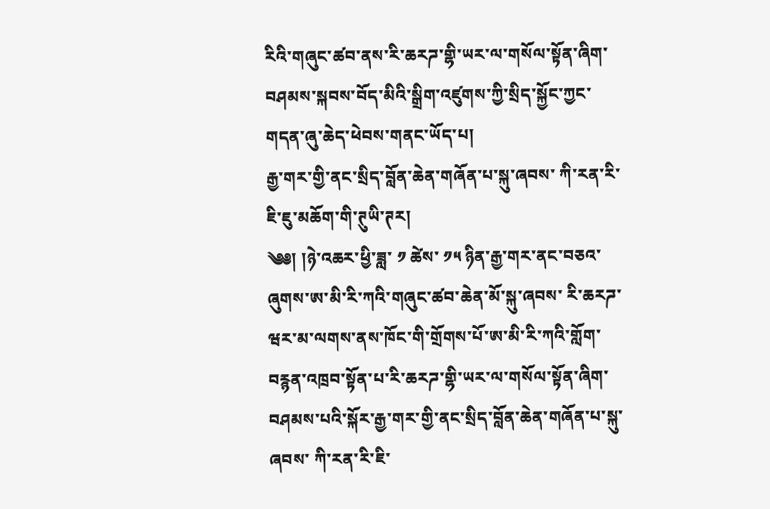རིའི་གཞུང་ཚབ་ནས་རི་ཆརཌ་གྷི་ཡར་ལ་གསོལ་སྟོན་ཞིག་བཤམས་སྐབས་བོད་མིའི་སྒྲིག་འཛུགས་ཀྱི་སྲིད་སྐྱོང་ཀྱང་གདན་ཞུ་ཆེད་ཕེབས་གནང་ཡོད་པ།
རྒྱ་གར་གྱི་ནང་སྲིད་བློན་ཆེན་གཞོན་པ་སྐུ་ཞབས་ ཀི་རན་རི་ཇི་ཇུ་མཆོག་གི་ཊུཡི་ཊར།
༄༅། །ཉེ་འཆར་ཕྱི་ཟླ་ ༡ ཚེས་ ༡༥ ཉིན་རྒྱ་གར་ནང་བཅའ་ཞུགས་ཨ་མི་རི་ཀའི་གཞུང་ཚབ་ཆེན་མོ་སྐུ་ཞབས་ རི་ཆརཌ་ཝར་མ་ལགས་ནས་ཁོང་གི་གྲོགས་པོ་ཨ་མི་རི་ཀའི་གློག་བརྙན་འཁྲབ་སྟོན་པ་རི་ཆརཌ་གྷི་ཡར་ལ་གསོལ་སྟོན་ཞིག་བཤམས་པའི་སྐོར་རྒྱ་གར་གྱི་ནང་སྲིད་བློན་ཆེན་གཞོན་པ་སྐུ་ཞབས་ ཀི་རན་རི་ཇི་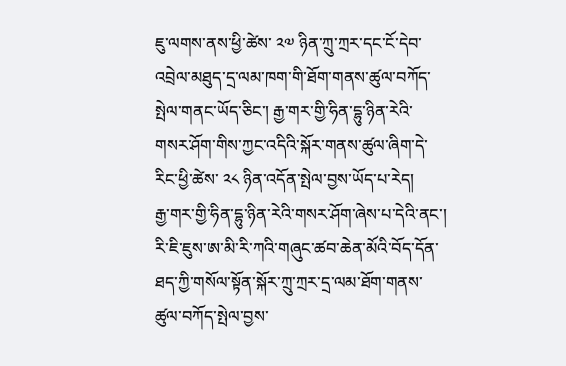ཇུ་ལགས་ནས་ཕྱི་ཚེས་ ༢༧ ཉིན་ཀྲུ་ཀྲར་དང་ངོ་དེབ་འབྲེལ་མཐུད་དྲ་ལམ་ཁག་གི་ཐོག་གནས་ཚུལ་བཀོད་སྤེལ་གནང་ཡོད་ཅིང་། རྒྱ་གར་གྱི་ཧིན་དྷུ་ཉིན་རེའི་གསར་ཤོག་གིས་ཀྱང་འདིའི་སྐོར་གནས་ཚུལ་ཞིག་དེ་རིང་ཕྱི་ཚེས་ ༢༨ ཉིན་འདོན་སྤེལ་བྱས་ཡོད་པ་རེད།
རྒྱ་གར་གྱི་ཧིན་དྷུ་ཉིན་རེའི་གསར་ཤོག་ཞེས་པ་དེའི་ནང་། རི་ཇི་ཇུས་ཨ་མི་རི་ཀའི་གཞུང་ཚབ་ཆེན་མོའི་བོད་དོན་ཐད་ཀྱི་གསོལ་སྟོན་སྐོར་ཀྲུ་ཀྲར་དྲ་ལམ་ཐོག་གནས་ཚུལ་བཀོད་སྤེལ་བྱས་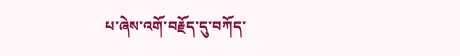པ་ཞེས་འགོ་བརྗོད་དུ་བཀོད་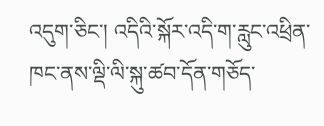འདུག་ཅིང་། འདིའི་སྐོར་འདི་ག་རླུང་འཕྲིན་ཁང་ནས་ལྡི་ལི་སྐུ་ཚབ་དོན་གཅོད་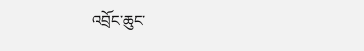འབྲོང་ཆུང་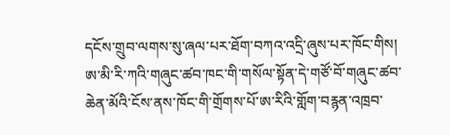དངོས་གྲུབ་ལགས་སུ་ཞལ་པར་ཐོག་བཀའ་འདྲི་ཞུས་པར་ཁོང་གིས། ཨ་མི་རི་ཀའི་གཞུང་ཚབ་ཁང་གི་གསོལ་སྟོན་དེ་གཙོ་བོ་གཞུང་ཚབ་ཆེན་མོའི་ངོས་ནས་ཁོང་གི་གྲོགས་པོ་ཨ་རིའི་གློག་བརྙན་འཁྲབ་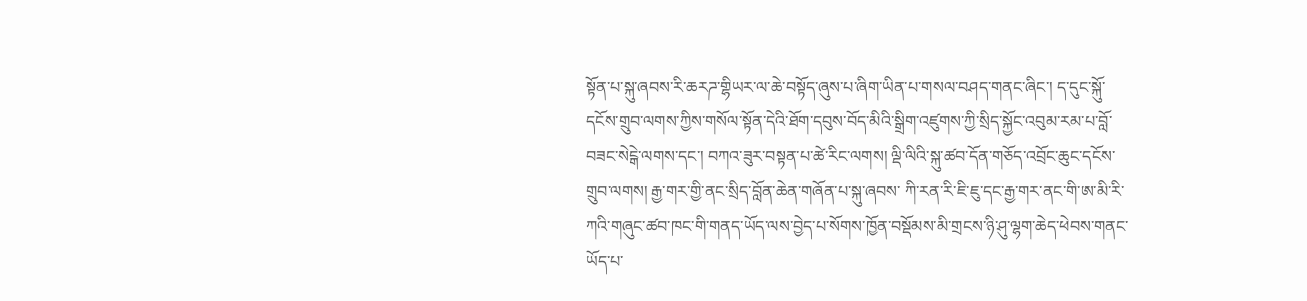སྟོན་པ་སྐུ་ཞབས་རི་ཆརཌ་གྷིཡར་ལ་ཆེ་བསྟོད་ཞུས་པ་ཞིག་ཡིན་པ་གསལ་བཤད་གནང་ཞིང་། ད་དུང་སྐོུ་དངོས་གྲུབ་ལགས་ཀྱིས་གསོལ་སྟོན་དེའི་ཐོག་དབུས་བོད་མིའི་སྒྲིག་འཛུགས་ཀྱི་སྲིད་སྐྱོང་འབུམ་རམ་པ་བློ་བཟང་སེངྒེ་ལགས་དང་། བཀའ་ཟུར་བསྟན་པ་ཚེ་རིང་ལགས། ལྡི་ལིའི་སྐུ་ཚབ་དོན་གཅོད་འབྲོང་ཆུང་དངོས་གྲུབ་ལགས། རྒྱ་གར་གྱི་ནང་སྲིད་བློན་ཆེན་གཞོན་པ་སྐུ་ཞབས་ ཀི་རན་རི་ཇི་ཇུ་དང་རྒྱ་གར་ནང་གི་ཨ་མི་རི་ཀའི་གཞུང་ཚབ་ཁང་གི་གནད་ཡོད་ལས་བྱེད་པ་སོགས་ཁྱོན་བསྡོམས་མི་གྲངས་ཉི་ཤུ་ལྷག་ཆེད་ཕེབས་གནང་ཡོད་པ་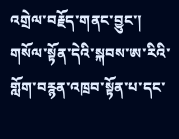འགྲེལ་བརྗོད་གནང་བྱུང་།
གསོལ་སྟོན་དེའི་སྐབས་ཨ་རིའི་གློག་བརྙན་འཁྲབ་སྟོན་པ་དང་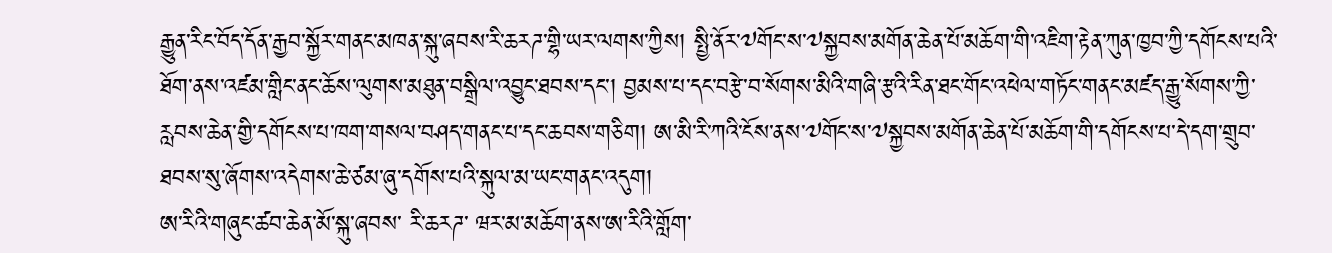རྒྱུན་རིང་བོད་དོན་རྒྱབ་སྐྱོར་གནང་མཁན་སྐུ་ཞབས་རི་ཆརཌ་གྷི་ཡར་ལགས་ཀྱིས། སྤྱི་ནོར་༧གོང་ས་༧སྐྱབས་མགོན་ཆེན་པོ་མཆོག་གི་འཇིག་རྟེན་ཀུན་ཁྱབ་ཀྱི་དགོངས་པའི་ཐོག་ནས་འཛམ་གླིང་ནང་ཆོས་ལུགས་མཐུན་བསྒྲིལ་འབྱུང་ཐབས་དང་། བྱམས་པ་དང་བརྩེ་བ་སོགས་མིའི་གཞི་རྩའི་རིན་ཐང་གོང་འཕེལ་གཏོང་གནང་མཛད་རྒྱུ་སོགས་ཀྱི་རླབས་ཆེན་གྱི་དགོངས་པ་ཁག་གསལ་བཤད་གནང་པ་དང་ཆབས་གཅིག། ཨ་མི་རི་ཀའི་ངོས་ནས་༧གོང་ས་༧སྐྱབས་མགོན་ཆེན་པོ་མཆོག་གི་དགོངས་པ་དེ་དག་གྲུབ་ཐབས་སུ་ཞོགས་འདེགས་ཆེ་ཙམ་ཞུ་དགོས་པའི་སྐུལ་མ་ཡང་གནང་འདུག།
ཨ་རིའི་གཞུང་ཚབ་ཆེན་མོ་སྐུ་ཞབས་ རི་ཆརཌ་ ཝར་མ་མཆོག་ནས་ཨ་རིའི་གློག་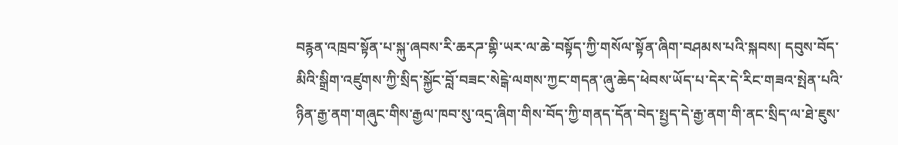བརྙན་འཁྲབ་སྟོན་པ་སྐུ་ཞབས་རི་ཆརཌ་གྷི་ཡར་ལ་ཆེ་བསྟོད་ཀྱི་གསོལ་སྟོན་ཞིག་བཤམས་པའི་སྐབས། དབུས་བོད་མིའི་སྒྲིག་འཛུགས་ཀྱི་སྲིད་སྐྱོང་བློ་བཟང་སེངྒེ་ལགས་ཀྱང་གདན་ཞུ་ཆེད་ཕེབས་ཡོད་པ་དེར་དེ་རིང་གཟའ་སྤེན་པའི་ཉིན་རྒྱ་ནག་གཞུང་གིས་རྒྱལ་ཁབ་སུ་འདྲ་ཞིག་གིས་བོད་ཀྱི་གནད་དོན་བེད་སྤྱད་དེ་རྒྱ་ནག་གི་ནང་སྲིད་ལ་ཐེ་ཇུས་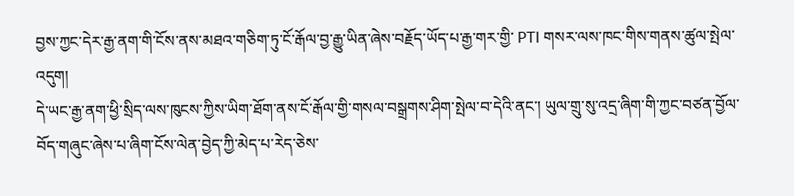བྱས་ཀྱང་དེར་རྒྱ་ནག་གི་ངོས་ནས་མཐའ་གཅིག་ཏུ་ངོ་རྒོལ་བྱ་རྒྱུ་ཡིན་ཞེས་བརྗོད་ཡོད་པ་རྒྱ་གར་གྱི་ PTI གསར་ལས་ཁང་གིས་གནས་ཚུལ་སྤེལ་འདུག།
དེ་ཡང་རྒྱ་ནག་ཕྱི་སྲིད་ལས་ཁུངས་ཀྱིས་ཡིག་ཐོག་ནས་ངོ་རྒོལ་གྱི་གསལ་བསྒྲགས་ཤིག་སྤེལ་བ་དེའི་ནང་། ཡུལ་གྲུ་སུ་འདྲ་ཞིག་གི་ཀྱང་བཙན་བྱོལ་བོད་གཞུང་ཞེས་པ་ཞིག་ངོས་ལེན་བྱེད་ཀྱི་མེད་པ་རེད་ཅེས་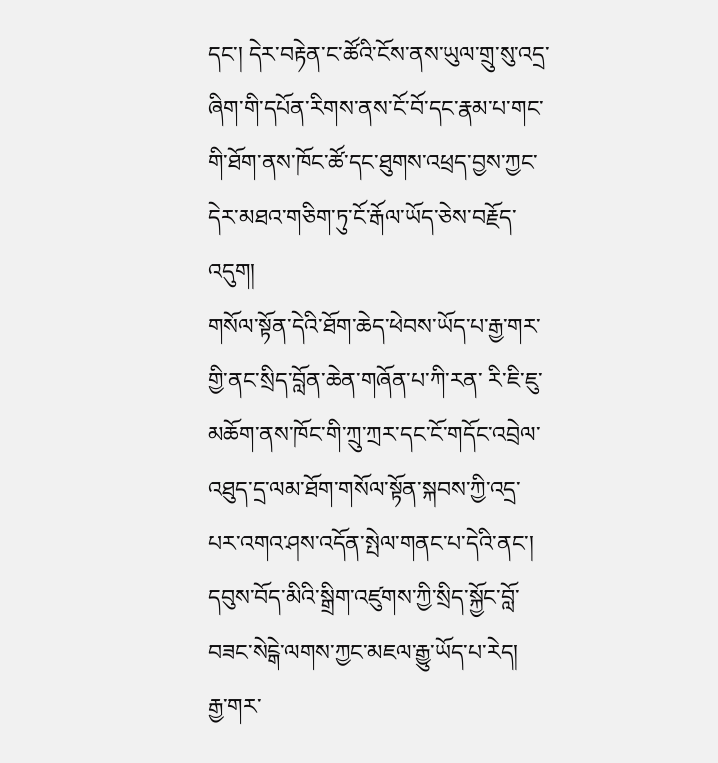དང་། དེར་བརྟེན་ང་ཚོའི་ངོས་ནས་ཡུལ་གྲུ་སུ་འདྲ་ཞིག་གི་དཔོན་རིགས་ནས་ངོ་བོ་དང་རྣམ་པ་གང་གི་ཐོག་ནས་ཁོང་ཚོ་དང་ཐུགས་འཕྲད་བྱས་ཀྱང་དེར་མཐའ་གཅིག་ཏུ་ངོ་རྒོལ་ཡོད་ཅེས་བརྗོད་འདུག།
གསོལ་སྟོན་དེའི་ཐོག་ཆེད་ཕེབས་ཡོད་པ་རྒྱ་གར་གྱི་ནང་སྲིད་བློན་ཆེན་གཞོན་པ་ཀི་རན་ རི་ཇི་ཇུ་མཆོག་ནས་ཁོང་གི་ཀྲུ་ཀྲར་དང་ངོ་གདོང་འབྲེལ་འཐུད་དྲ་ལམ་ཐོག་གསོལ་སྟོན་སྐབས་ཀྱི་འདྲ་པར་འགའ་ཤས་འདོན་སྤེལ་གནང་པ་དེའི་ནང་། དབུས་བོད་མིའི་སྒྲིག་འཛུགས་ཀྱི་སྲིད་སྐྱོང་བློ་བཟང་སེངྒེ་ལགས་ཀྱང་མཇལ་རྒྱུ་ཡོད་པ་རེད།
རྒྱ་གར་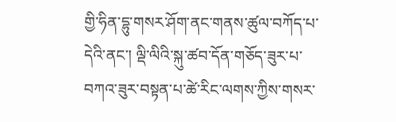གྱི་ཧིན་དྷུ་གསར་ཤོག་ནང་གནས་ཚུལ་བཀོད་པ་དེའི་ནང་། ལྡི་ལིའི་སྐུ་ཚབ་དོན་གཅོད་ཟུར་པ་བཀའ་ཟུར་བསྟན་པ་ཚེ་རིང་ལགས་ཀྱིས་གསར་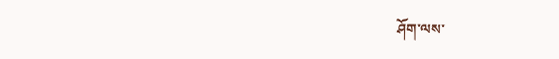ཤོག་ལས་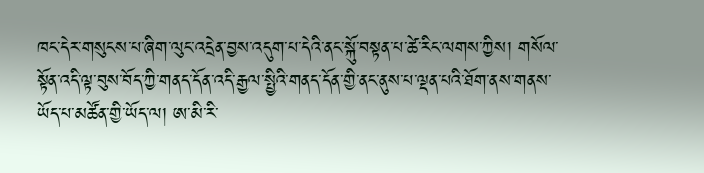ཁང་དེར་གསུངས་པ་ཞིག་ལུང་འདྲེན་བྱས་འདུག་པ་དེའི་ནང་སྐོུ་བསྟན་པ་ཚེ་རིང་ལགས་ཀྱིས། གསོལ་སྟོན་འདི་ལྟ་བུས་བོད་ཀྱི་གནད་དོན་འདི་རྒྱལ་སྤྱིའི་གནད་དོན་གྱི་ནང་ནུས་པ་ལྡན་པའི་ཐོག་ནས་གནས་ཡོད་པ་མཚོན་གྱི་ཡོད་ལ། ཨ་མི་རི་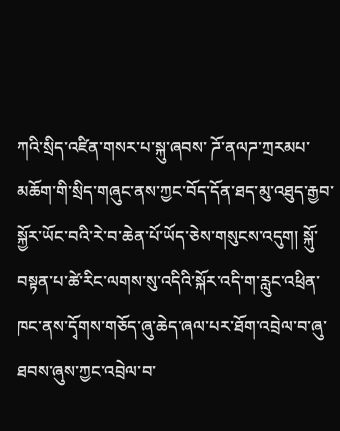ཀའི་སྲིད་འཛིན་གསར་པ་སྐུ་ཞབས་ ཌོ་ནལཌ་ཀྲརམཔ་མཆོག་གི་སྲིད་གཞུང་ནས་ཀྱང་བོད་དོན་ཐད་མུ་འཐུད་རྒྱབ་སྐྱོར་ཡོང་བའི་རེ་བ་ཆེན་པོ་ཡོད་ཅེས་གསུངས་འདུག། སྐོུ་བསྟན་པ་ཚེ་རིང་ལགས་སུ་འདིའི་སྐོར་འདི་ག་རླུང་འཕྲིན་ཁང་ནས་དྭོགས་གཅོད་ཞུ་ཆེད་ཞལ་པར་ཐོག་འབྲེལ་བ་ཞུ་ཐབས་ཞུས་ཀྱང་འབྲེལ་བ་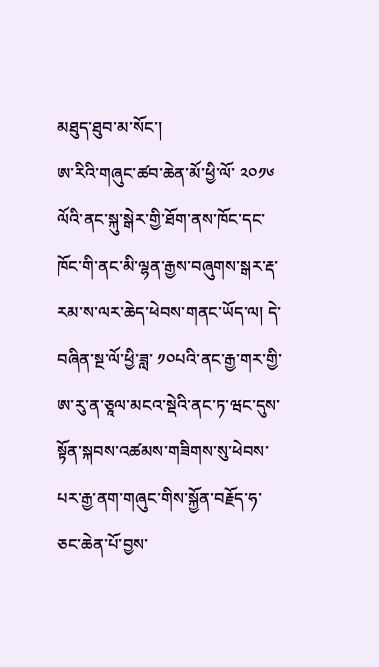མཐུད་ཐུབ་མ་སོང་།
ཨ་རིའི་གཞུང་ཚབ་ཆེན་མོ་ཕྱི་ལོ་ ༢༠༡༦ ལོའི་ནང་སྐུ་སྒེར་གྱི་ཐོག་ནས་ཁོང་དང་ཁོང་གི་ནང་མི་ལྷན་རྒྱས་བཞུགས་སྒར་རྡ་རམ་ས་ལར་ཆེད་ཕེབས་གནང་ཡོད་ལ། དེ་བཞིན་སྔ་ལོ་ཕྱི་ཟླ་ ༡༠པའི་ནང་རྒྱ་གར་གྱི་ཨ་རུ་ན་ཅཱལ་མངའ་སྡེའི་ནང་ཏ་ཝང་དུས་སྟོན་སྐབས་འཚམས་གཟིགས་སུ་ཕེབས་པར་རྒྱ་ནག་གཞུང་གིས་སྐྱོན་བརྗོད་ཧ་ཅང་ཆེན་པོ་བྱས་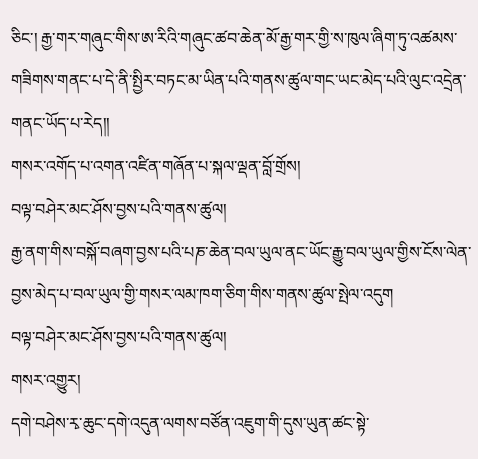ཅིང་། རྒྱ་གར་གཞུང་གིས་ཨ་རིའི་གཞུང་ཚབ་ཆེན་མོ་རྒྱ་གར་གྱི་ས་ཁུལ་ཞིག་ཏུ་འཚམས་གཟིགས་གནང་པ་དེ་ནི་སྤྱིར་བཏང་མ་ཡིན་པའི་གནས་ཚུལ་གང་ཡང་མེད་པའི་ལུང་འདྲེན་གནང་ཡོད་པ་རེད།།
གསར་འགོད་པ་འགན་འཛིན་གཞོན་པ་སྐལ་ལྡན་བློ་གྲོས།
བལྟ་བཤེར་མང་ཤོས་བྱས་པའི་གནས་ཚུལ།
རྒྱ་ནག་གིས་བསྐོ་བཞག་བྱས་པའི་པཎ་ཆེན་བལ་ཡུལ་ནང་ཡོང་རྒྱུ་བལ་ཡུལ་གྱིས་ངོས་ལེན་བྱས་མེད་པ་བལ་ཡུལ་གྱི་གསར་ལམ་ཁག་ཅིག་གིས་གནས་ཚུལ་སྤེལ་འདུག
བལྟ་བཤེར་མང་ཤོས་བྱས་པའི་གནས་ཚུལ།
གསར་འགྱུར།
དགེ་བཤེས་རྭ་ཆུང་དགེ་འདུན་ལགས་བཙོན་འཇུག་གི་དུས་ཡུན་ཚང་སྟེ་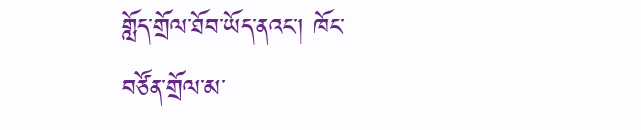གློད་གྲོལ་ཐོབ་ཡོད་ནའང་། ཁོང་བཙོན་གྲོལ་མ་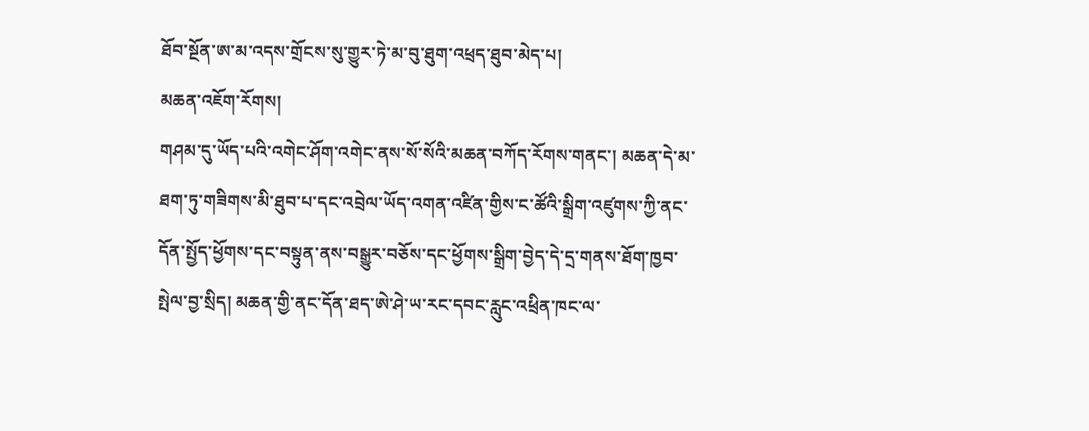ཐོབ་སྔོན་ཨ་མ་འདས་གྲོངས་སུ་གྱུར་ཏེ་མ་བུ་ཐུག་འཕྲད་ཐུབ་མེད་པ།
མཆན་འཇོག་རོགས།
གཤམ་དུ་ཡོད་པའི་འགེང་ཤོག་འགེང་ནས་སོ་སོའི་མཆན་བཀོད་རོགས་གནང་། མཆན་དེ་མ་ཐག་ཏུ་གཟིགས་མི་ཐུབ་པ་དང་འབྲེལ་ཡོད་འགན་འཛིན་གྱིས་ང་ཚོའི་སྒྲིག་འཛུགས་ཀྱི་ནང་དོན་སྤྱོད་ཕྱོགས་དང་བསྟུན་ནས་བསྒྱུར་བཅོས་དང་ཕྱོགས་སྒྲིག་བྱེད་དེ་དྲ་གནས་ཐོག་ཁྱབ་སྤེལ་བྱ་སྲིད། མཆན་གྱི་ནང་དོན་ཐད་ཨེ་ཤེ་ཡ་རང་དབང་རླུང་འཕྲིན་ཁང་ལ་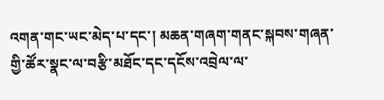འགན་གང་ཡང་མེད་པ་དང་། མཆན་གཞག་གནང་སྐབས་གཞན་གྱི་ཚོར་སྣང་ལ་བརྩི་མཐོང་དང་དངོས་འབྲེལ་ལ་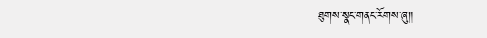ཐུགས་སྣང་གནང་རོགས་ཞུ༎